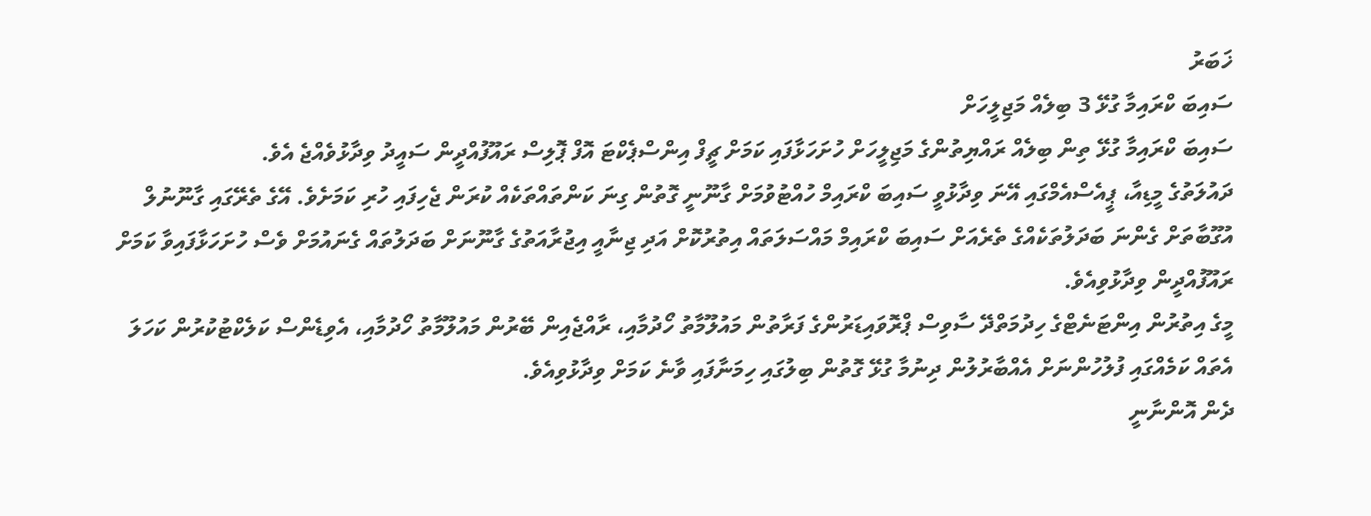ޚަބަރު
ސައިބަ ކްރައިމާ ގުޅޭ 3 ބިލެއް މަޖިލީހަށް
ސައިބަ ކްރައިމާ ގުޅޭ ތިން ބިލެއް ރައްޔިތުންގެ މަޖިލީހަށް ހުށަހަޅާފައި ކަމަށް ޗީފް އިންސްޕެކްޓަ އޮފް ޕޮލިސް ރައޫފުއްދީން ސައީދު ވިދާޅުވެއްޖެ އެވެ.
ދައުލަތުގެ މީޑިއާ، ޕީއެސްއެމްގައި އޭނަ ވިދާޅުވީ ސައިބަ ކްރައިމް ހުއްޓުވުމަށް ގާނޫނީ ގޮތުން ގިނަ ކަންތައްތަކެއް ކުރަން ޖެހިފައި ހުރި ކަމަށެވެ. އޭގެ ތެރޭގައި ގާނޫނުލް އުގޫބާތަށް ގެންނަ ބަދަލުތަކެއްގެ ތެރެއަށް ސައިބަ ކްރައިމް މައްސަލަތައް އިތުރުކޮށް އަދި ޖިނާއީ އިޖުރާއަތުގެ ގާނޫނަށް ބަދަލުތައް ގެނައުމަށް ވެސް ހުށަހަޅާފައިވާ ކަމަށް ރައޫފުއްދީން ވިދާޅުވިއެވެ.
މީގެ އިތުރުން އިންޓަނެޓްގެ ހިދުމަތްދޭ ސާވިސް ޕްރޮވައިޑަރުންގެ ފަރާތުން މައުލޫމާތު ހޯދުމާއި، ރާއްޖެއިން ބޭރުން މައުލޫމާތު ހޯދުމާއި، އެވިޑެންސް ކަލެކްޓުކުރުން ކަހަލަ އެތައް ކަމެއްގައި ފުލުހުންނަށް އެއްބާރުލުން ދިނުމާ ގުޅޭ ގޮތުން ބިލުގައި ހިމަނާފައި ވާނެ ކަމަށް ވިދާޅުވިއެވެ.
ދެން އޮންނާނީ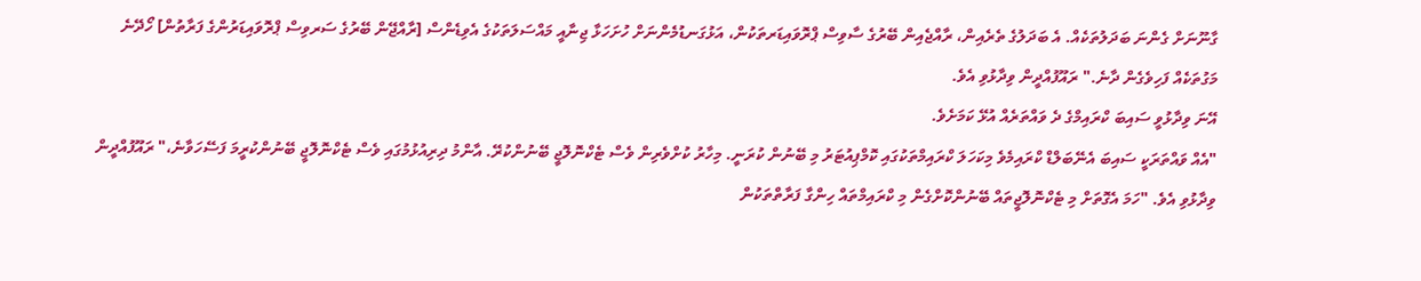ގާނޫނަށް ގެންނަ ބަދަލުތަކެއް. އެ ބަދަލުގެ ތެރެއިން، ރާއްޖެއިން ބޭރުގެ ސާވިސް ޕްރޮވައިޑަރތަކުން، އަޅުގަނޑުމެންނަށް ހުށަހަޅާ ޖިނާއީ މައްސަލަތަކުގެ އެވިޑެންސް [ރާއްޖޭން ބޭރުގެ ސަރވިސް ޕްރޮވައިޑަރުންގެ ފަރާތުން] ހޯދޭނެ މަގުތަކެއް ފަހިވެގެން ދާނެ." ރައޫފުއްދީން ވިދާޅުވި އެވެ.
އޭނަ ވިދާޅުވީ ސައިބަ ކްރައިމްގެ ދެ ވައްތަރެއް އުޅޭ ކަމަށެވެ.
"އެއް ވައްތަރަކީ ސައިބަ އެނޭބަލްޑް ކްރައިމެވެ މިކަހަލަ ކްރައިމްތަކުގައި ކޮމްޕިއުޓަރު މި ބޭނުން ކުރަނީ. މިހާރު ކުށްވެރިން ވެސް ޓެކްނޮލޮޖީ ބޭނުންކުރޭ. އާންމު ދިރިއުޅުމުގައި ވެސް ޓެކްނޮލޮޖީ ބޭނުންކުރީމަ ފަސޭހަވާނެ،" ރައޫފުއްދީން ވިދާޅުވި އެވެ. "ހަމަ އެގޮތަށް މި ޓެކްނޮލޮޖީތައް ބޭނުންކޮށްގެން މި ކްރައިމްތައް ހިންގާ ފަރާތްތަކުން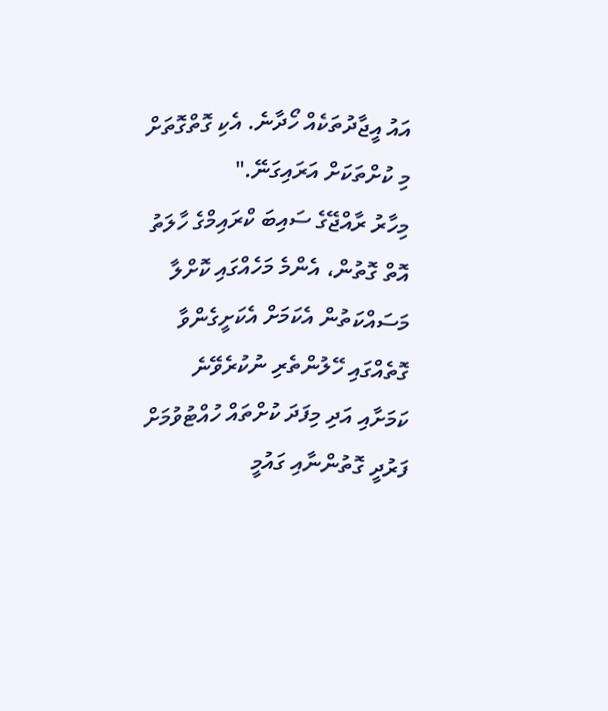އައު އީޖާދުތަކެއް ހޯދާނެ. އެކި ގޮތްގޮތަށް މި ކުށްތަކަށް އަރައިގަނޭ."
މިހާރު ރާއްޖޭގެ ސައިބަ ކްރައިމްގެ ހާލަތު އޮތް ގޮތުން، އެންމެ މަހެއްގައި ކޮށްލާ މަސައްކަތުން އެކަމަށް އެކަށީގެންވާ ގޮތެއްގައި ހޭލުންތެރި ނުކުރެވޭނެ ކަމަށާއި އަދި މިފަދަ ކުށްތައް ހުއްޓުވުމަށް ފަރުދީ ގޮތުންނާއި ގައުމީ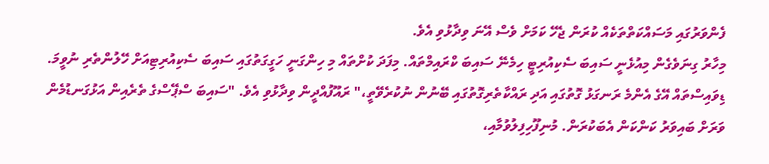ފެންވަރުގައި މަސައްކަތްތަކެއް ކުރަން ޖެހޭ ކަމަށް ވެސް އޭނަ ވިދާޅުވި އެވެ.
މިހާރު ގިނަވެގެން މިއުޅެނީ ސައިބަ ސެކިއުރިޓީ ހިމެނޭ ސައިބަ ކްރައިމްތައް. މިފަދަ ކުށްތައް މި ހިންގަނީ ހަގީގަތުގައި ސައިބަ ސެކިއުރިޓިއަށް ހޭލުންތެރި ނުވީމަ. ޑިވައިސްތައް އޭގެ އެންމެ ރަނގަޅު ގޮތުގައި އަދި ރައްކާތެރިގޮތުގައި ބޭނުން ނުކުރެވޭތީ،" ރައޫފުއްދީން ވިދާޅުވި އެވެ. "ސައިބަ ސްޕޭސްގެ ތެރެއިން އަޅުގަނޑުމެން ވަރަށް ބައިވަރު ކަންކަން އެބަކުރަން. މުނިފޫހިފިލުވުމާއި،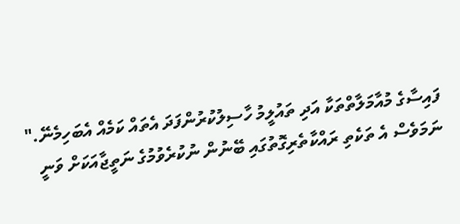ފައިސާގެ މުއާމަލާތްތަކާ އަދި ތައުލީމު ހާސިލުކުރުންފަދަ އެތައް ކަމެއް އެބަހިމެނޭ."
ނަމަވެސް އެ ތަކެތި ރައްކާތެރިގޮތުގައި ބޭނުން ނުކުރެވުމުގެ ނަތީޖާއަކަށް ވަނީ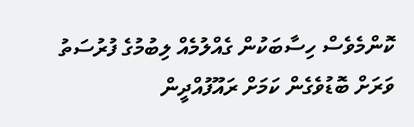ކޮންމެވެސް ހިސާބަކުން ގެއްލުމެއް ލިބުމުގެ ފުރުސަތު ވަރަށް ބޮޑުވެގެން ކަމަށް ރައޫފުއްދީން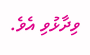ވިދާޅުވި އެވެ.